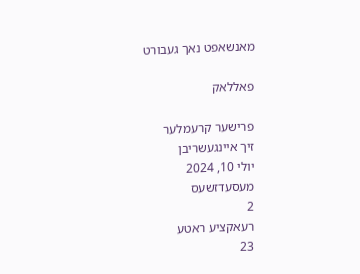מאנשאפט נאך געבורט

פאללאק

פרישער קרעמלער
זיך איינגעשריבן
יולי 10, 2024
מעסעדזשעס
2
רעאקציע ראטע
23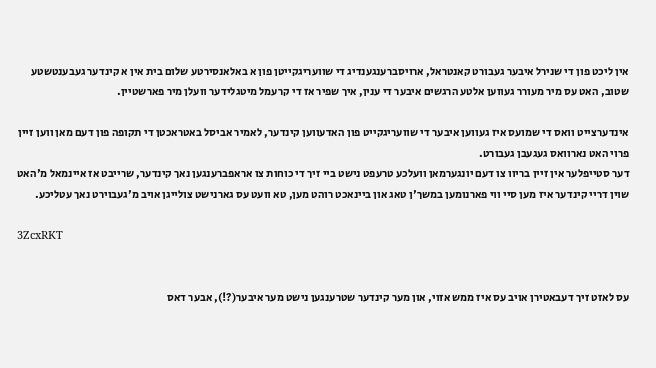אין ליכט פון די שנירל איבער געבורט קאנטראל, ארויסברענגענדיג די שוועריגקייטן פון א באלאנסירטע שלום בית אין א קינדער געבענטשטע שטוב, האט עס מיר מעורר געווען אלטע הרגשים איבער די ענין, איך שפיר אז די קרעמל מיטגלידער וועלן מיר פארשטיין.

אינדערצייט וואס די שמועס איז געווען איבער די שוועריגקייט פון האדעווען קינדער, לאמיר אביסל באטראכטן די תקופה פון דעם מאן ווען זיין פרוי האט נארוואס געגעבן געבורט.
דער סטייפלער אין זיין בריוו צו דעם יונגערמאן וועלכע טרעפט נישט ביי זיך די כוחות צו אראפברענגען נאך קינדער, שרייבט אז איינמאל מ'האט שוין דריי קינדער איז מען סיי ווי פארנומען במשך'ן טאג און ביינאכט רוהט מען, טא וועט עס גארנישט צולייגן אויב מ'געבוירט נאך עטליכע.

3ZcxRKT


עס לאזט זיך דעבאטירן אויב עס איז ממש אזוי, און מער קינדער שטרענגען נישט מער איבער(?!), אבער דאס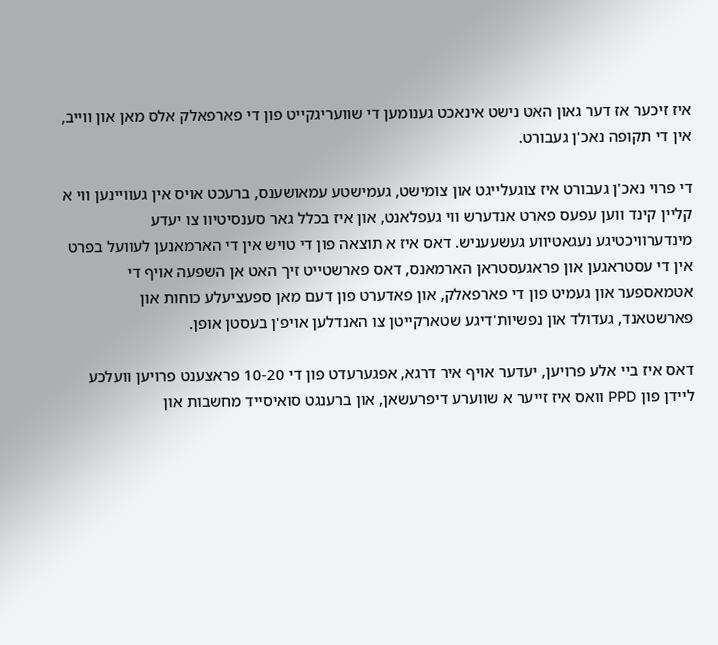איז זיכער אז דער גאון האט נישט אינאכט גענומען די שוועריגקייט פון די פארפאלק אלס מאן און ווייב, אין די תקופה נאכ'ן געבורט.

די פרוי נאכ'ן געבורט איז צוגעלייגט און צומישט, געמישטע עמאושענס, ברעכט אויס אין געוויינען ווי א קליין קינד ווען עפעס פארט אנדערש ווי געפלאנט, און איז בכלל גאר סענסיטיוו צו יעדע מינדערוויכטיגע נעגאטיווע געשעעניש. דאס איז א תוצאה פון די טויש אין די הארמאנען לעוועל בפרט אין די עסטראגען און פראגעסטראן הארמאנס, דאס פארשטייט זיך האט אן השפעה אויף די אטמאספער און געמיט פון די פארפאלק, און פאדערט פון דעם מאן ספעציעלע כוחות און פארשטאנד, געדולד און נפשיות'דיגע שטארקייטן צו האנדלען אויפ'ן בעסטן אופן.

דאס איז ביי אלע פרויען, יעדער אויף איר דרגא, אפגערעדט פון די 10-20 פראצענט פרויען וועלכע ליידן פון PPD וואס איז זייער א שווערע דיפרעשאן, און ברענגט סואיסייד מחשבות און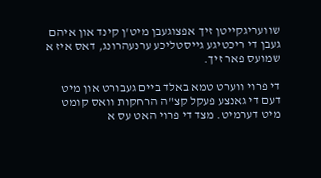שוועריגקייטן זיך אפצוגעבן מיט'ן קינד און איהם געבן די ריכטיגע גייסטליכע ערנעהרונג, דאס איז א שמועס פאר זיך.

די פרוי ווערט טמא באלד ביים געבורט און מיט דעם די גאנצע פעקל קצ"ה הרחקות וואס קומט מיט דערמיט. מצד די פרוי האט עס א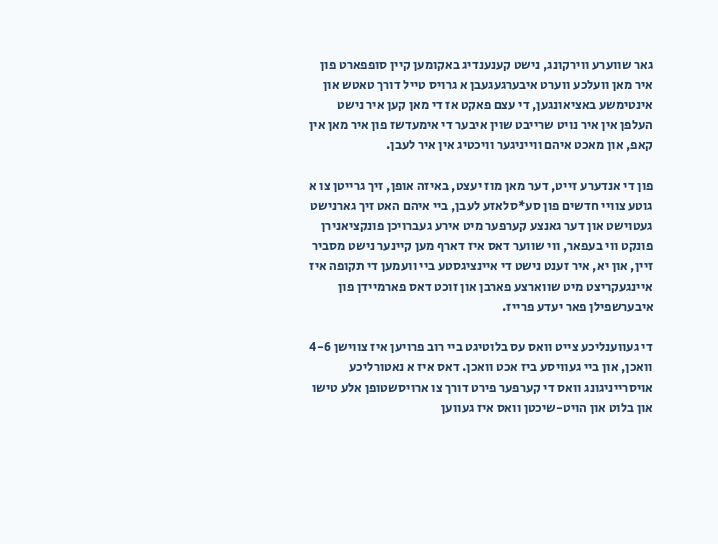גאר שווערע ווירקונג, נישט קענענדיג באקומען קיין סופפארט פון איר מאן וועלכע ווערט איבערגעגעבן א גרויס טייל דורך טאטש און אינטימשע באציאונגען, די עצם פאקט אז די מאן קען איר נישט העלפן אין איר נויט שרייבט שוין איבער די אימעדשז פון איר מאן אין קאפ, און מאכט איהם ווייניגער וויכטיג אין איר לעבן.

פון די אנדערע זייט, דער מאן מוז יעצט, באיזה אופן, זיך גרייטן צו א גוטע צוויי חדשים פון סע*סלאזע לעבן, ביי איהם האט זיך גארנישט געטוישט און דער גאנצע קערפער מיט אירע געברויכן פונקציאנירן פונקט ווי בעפאר, ווי שווער דאס איז דארף מען קיינער נישט מסביר זיין, און יא, איר זענט נישט די איינציגסטע ביי וועמען די תקופה איז איינגעקריצט מיט שווארצע פארבן און זוכט דאס פארמיידן פון איבערשפילן פאר יעדע פרייז.

די געווענליכע צייט וואס עס בלוטיגט ביי רוב פרויען איז צווישן 4-6 וואכן, און ביי געוויסע ביז אכט וואכן. דאס איז א נאטורליכע אויסרייניגונג וואס די קערפער פירט דורך צו ארויסשטופן אלע טישו און בלוט און הויט-שיכטן וואס איז געווען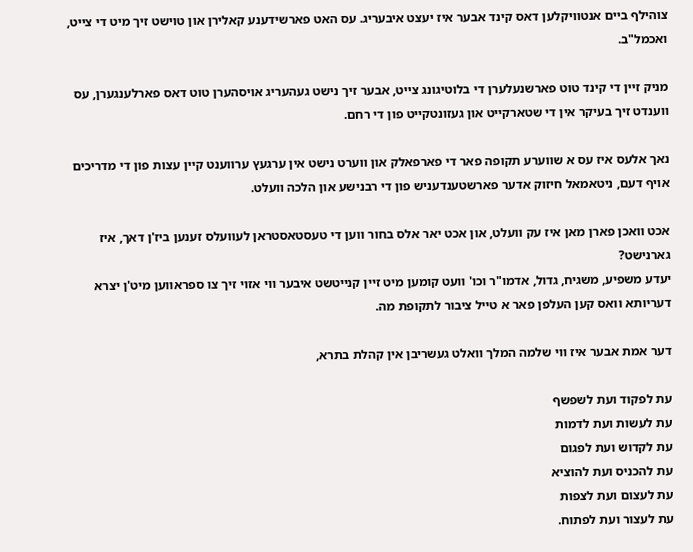צוהילף ביים אנטוויקלען דאס קינד אבער איז יעצט איבעריג. עס האט פארשידענע קאלירן און טוישט זיך מיט די צייט, ואכמל"ב.

מניק זיין די קינד טוט פארשנעלערן די בלוטיגונג צייט, אבער זיך נישט געהעריג אויסהערן טוט דאס פארלענגערן, עס ווענדט זיך בעיקר אין די שטארקייט און געזונטקייט פון די רחם.

נאך אלעס איז עס א שווערע תקופה פאר די פארפאלק און ווערט נישט אין ערגעץ ערווענט קיין עצות פון די מדריכים אויף דעם, ניטאמאל חיזוק אדער פארשטענדעניש פון די רבנישע און הלכה וועלט.

אכט וואכן פארן מאן איז עק וועלט, און אכט יאר אלס בחור ווען די טעסטאסטראן לעוועלס זענען ביז'ן דאך, איז גארנישט?
יעדע משפיע, משגיח, גדול, אדמו"ר וכו' וועט קומען מיט זיין קנייטשט איבער ווי אזוי זיך צו ספראווען מיט'ן יצרא דעריותא וואס קען העלפן פאר א טייל ציבור לתקופת מה.

דער אמת אבער איז ווי שלמה המלך וואלט געשריבן אין קהלת בתרא,

עת לפקוד ועת לשפשף
עת לעשות ועת לדמות
עת לקדוש ועת לפגום
עת להכניס ועת להוציא
עת לעצום ועת לצפות
עת לעצור ועת לפתוח.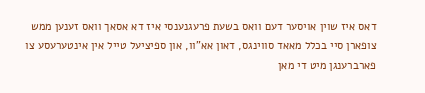דאס איז שוין אויסער דעם וואס בשעת פרעגנענסי איז דא אסאך וואס זענען ממש צופארן סיי בכלל מאאד סווינגס, דאון אא"וו, און ספיציעל טייל אין אינטערעסע צו פארברענגן מיט די מאן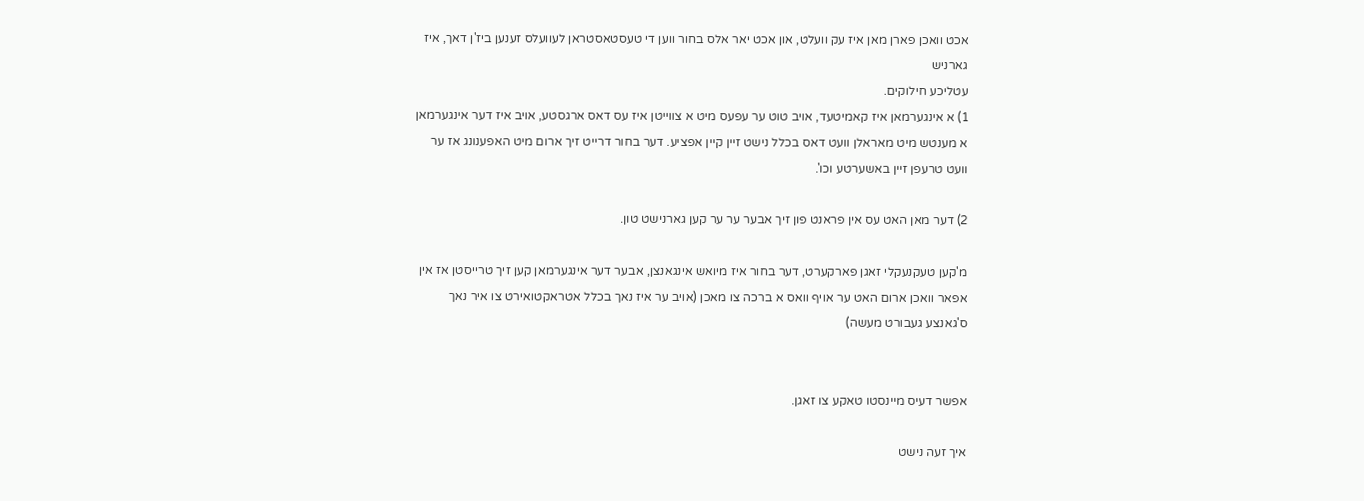אכט וואכן פארן מאן איז עק וועלט, און אכט יאר אלס בחור ווען די טעסטאסטראן לעוועלס זענען ביז'ן דאך, איז גארניש
עטליכע חילוקים.
1) א אינגערמאן איז קאמיטעד, אויב טוט ער עפעס מיט א צווייטן איז עס דאס ארגסטע, אויב איז דער אינגערמאן א מענטש מיט מאראלן וועט דאס בכלל נישט זיין קיין אפציע. דער בחור דרייט זיך ארום מיט האפענונג אז ער וועט טרעפן זיין באשערטע וכו'.

2) דער מאן האט עס אין פראנט פון זיך אבער ער ער קען גארנישט טון.

מ'קען טעקנעקלי זאגן פארקערט, דער בחור איז מיואש אינגאנצן, אבער דער אינגערמאן קען זיך טרייסטן אז אין אפאר וואכן ארום האט ער אויף וואס א ברכה צו מאכן (אויב ער איז נאך בכלל אטראקטואירט צו איר נאך ס'גאנצע געבורט מעשה)


אפשר דעיס מיינסטו טאקע צו זאגן.

איך זעה נישט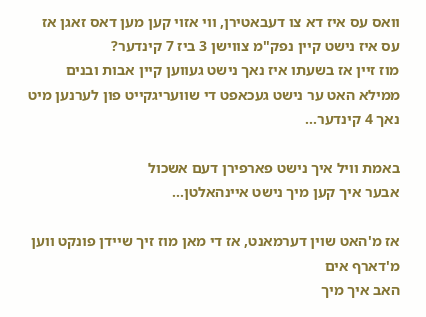וואס עס איז דא צו דעבאטירן, ווי אזוי קען מען דאס זאגן אז עס איז נישט קיין נפק"מ צווישן 3 ביז 7 קינדער?
מוז זיין אז בשעתו איז נאך נישט געווען קיין אבות ובנים ממילא האט ער נישט געכאפט די שוועריגקייט פון לערנען מיט נאך 4 קינדער...

באמת וויל איך נישט פארפירן דעם אשכול
אבער איך קען מיך נישט איינהאלטן...

אז מ'האט שוין דערמאנט, אז די מאן מוז זיך שיידן פונקט ווען מ'דארף אים
האב איך מיך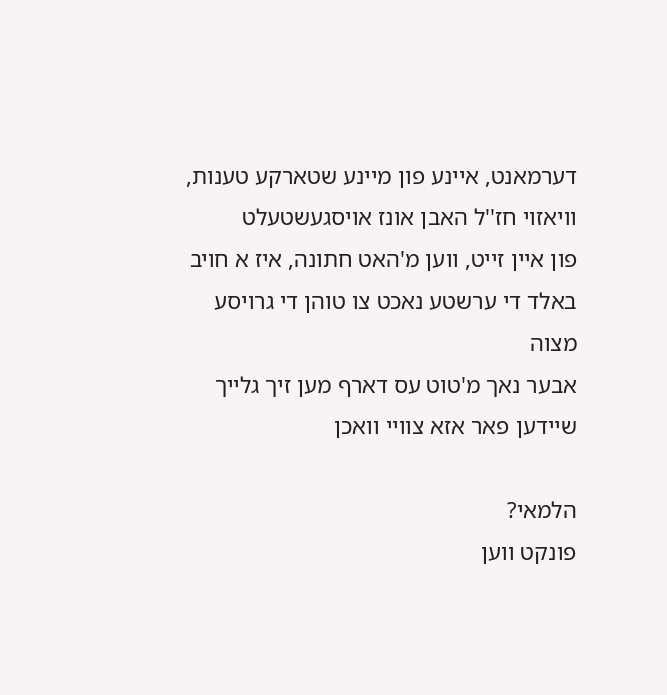דערמאנט, איינע פון מיינע שטארקע טענות, וויאזוי חז''ל האבן אונז אויסגעשטעלט
פון איין זייט, ווען מ'האט חתונה, איז א חויב באלד די ערשטע נאכט צו טוהן די גרויסע מצוה
אבער נאך מ'טוט עס דארף מען זיך גלייך שיידען פאר אזא צוויי וואכן

הלמאי?
פונקט ווען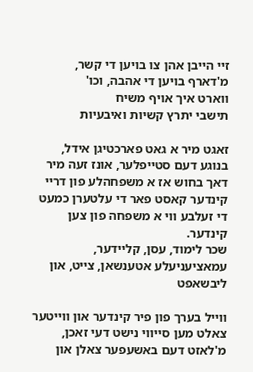זיי הייבן אהן צו בויען די קשר, מ'דארף בויען די אהבה, וכו'
ווארט איך אויף משיח
תישבי יתרץ קשיות ואיבעיות

זאגט מיר א גאט פארכטיגן אידל,
בנוגע דעם סטייפלער, אונז זעה מיר דאך בחוש אז א משפחהלע פון דריי קינדער קאסט פאר די עלטערן כמעט די זעלבע ווי א משפחה פון צען קינדער.
שכר לימוד, עסן, קליידער, עמאציעניעלע אטענשאן, צייט, און ליבשאפט

ווייל בערך פון פיר קינדער און ווייטער צאלט מען סייווי נישט דעי זאכן, מ'לאזט דעם באשעפער צאלן און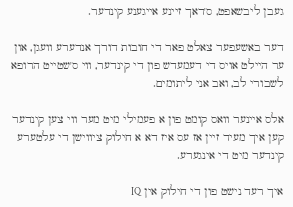געבן ליבשאפט, ס'דאך זיינע אייגענע קינדער.

דער באשעפער צאלט פאר די חובות דורך אנדערע וועגן, און ער היילט אויס די דעמעדש פון די קינדער, ווי ס'שטייט הרופא לשבורי לב, ואב אני ליתומים.

אלס איינער וואס קומט פון א פעמילי מיט מער ווי צען קינדער קען איך מעיד זיין אז עס איז דא א חילוק ציווישן די עלטערע קינדער מיט די אינגערע.

איך רעד נישט פון די חילוק אין IQ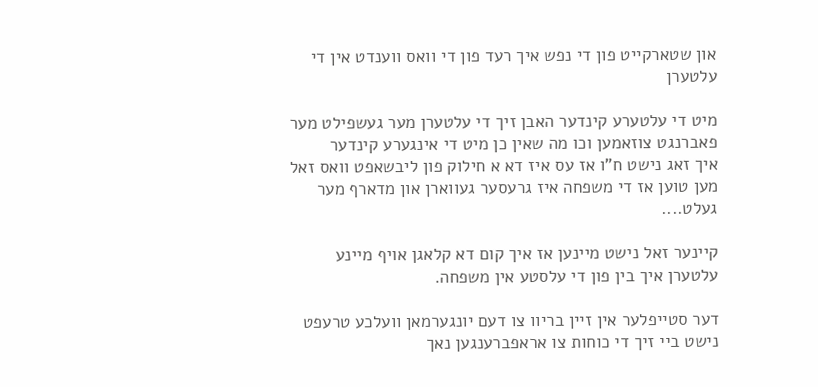און שטארקייט פון די נפש איך רעד פון די וואס ווענדט אין די עלטערן

מיט די עלטערע קינדער האבן זיך די עלטערן מער געשפילט מער פאברנגט צוזאמען וכו מה שאין כן מיט די אינגערע קינדער
איך זאג נישט ח"ו אז עס איז דא א חילוק פון ליבשאפט וואס זאל מען טוען אז די משפחה איז גרעסער געווארן און מדארף מער געלט....

קיינער זאל נישט מיינען אז איך קום דא קלאגן אויף מיינע עלטערן איך בין פון די עלסטע אין משפחה.

דער סטייפלער אין זיין בריוו צו דעם יונגערמאן וועלכע טרעפט נישט ביי זיך די כוחות צו אראפברענגען נאך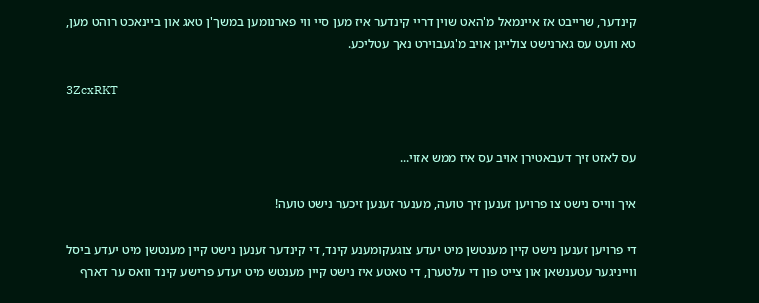קינדער, שרייבט אז איינמאל מ'האט שוין דריי קינדער איז מען סיי ווי פארנומען במשך'ן טאג און ביינאכט רוהט מען, טא וועט עס גארנישט צולייגן אויב מ'געבוירט נאך עטליכע.

3ZcxRKT


עס לאזט זיך דעבאטירן אויב עס איז ממש אזוי...

איך ווייס נישט צו פרויען זענען זיך טועה, מענער זענען זיכער נישט טועה!

די פרויען זענען נישט קיין מענטשן מיט יעדע צוגעקומענע קינד, די קינדער זענען נישט קיין מענטשן מיט יעדע ביסל ווייניגער עטענשאן און צייט פון די עלטערן, די טאטע איז נישט קיין מענטש מיט יעדע פרישע קינד וואס ער דארף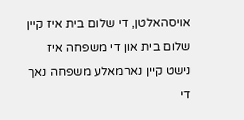אויסהאלטן, די שלום בית איז קיין שלום בית און די משפחה איז נישט קיין נארמאלע משפחה נאך די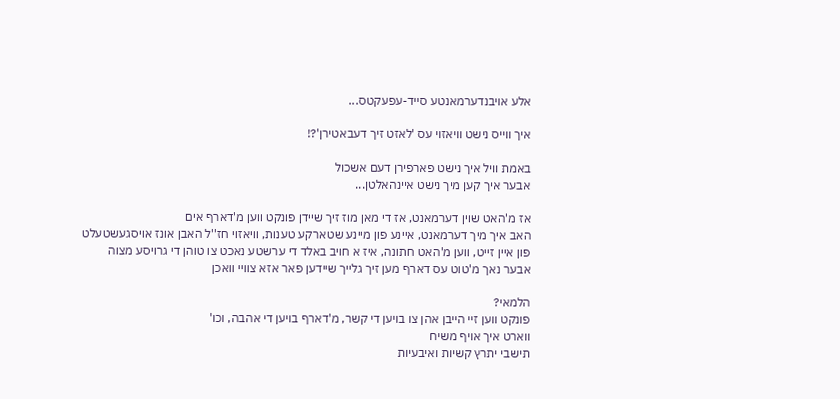אלע אויבנדערמאנטע סייד-עפעקטס...

איך ווייס נישט וויאזוי עס 'לאזט זיך דעבאטירן'?!

באמת וויל איך נישט פארפירן דעם אשכול
אבער איך קען מיך נישט איינהאלטן...

אז מ'האט שוין דערמאנט, אז די מאן מוז זיך שיידן פונקט ווען מ'דארף אים
האב איך מיך דערמאנט, איינע פון מיינע שטארקע טענות, וויאזוי חז''ל האבן אונז אויסגעשטעלט
פון איין זייט, ווען מ'האט חתונה, איז א חויב באלד די ערשטע נאכט צו טוהן די גרויסע מצוה
אבער נאך מ'טוט עס דארף מען זיך גלייך שיידען פאר אזא צוויי וואכן

הלמאי?
פונקט ווען זיי הייבן אהן צו בויען די קשר, מ'דארף בויען די אהבה, וכו'
ווארט איך אויף משיח
תישבי יתרץ קשיות ואיבעיות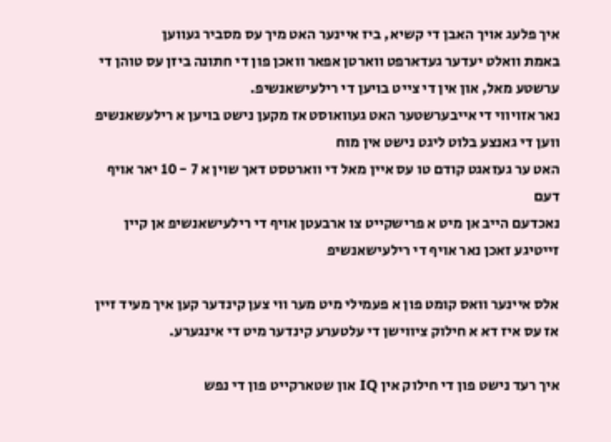איך פלעג אויך האבן די קשיא, ביז איינער האט מיך עס מסביר געווען
באמת וואלט יעדער געדארפט ווארטן אפאר וואכן פון די חתונה ביזן עס טוהן די ערשטע מאל, און אין די צייט בויען די רילעישאנשיפ.
נאר אזויווי די אייבערשטער האט געוואוסט אז מקען נישט בויען א רילעשאנשיפ ווען די גאנצע בלוט ליגט נישט אין מוח
האט ער געזאגט קודם טו עס איין מאל די ווארטסט דאך שוין א 7 - 10 יאר אויף דעם
נאכדעם הייב אן מיט א פרישקייט צו ארבעטן אויף די רילעישאנשיפ אן קיין זייטיגע זאכן נאר אויף די רילעישאנשיפ

אלס איינער וואס קומט פון א פעמילי מיט מער ווי צען קינדער קען איך מעיד זיין אז עס איז דא א חילוק ציווישן די עלטערע קינדער מיט די אינגערע.

איך רעד נישט פון די חילוק אין IQ און שטארקייט פון די נפש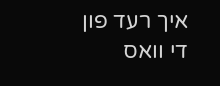איך רעד פון די וואס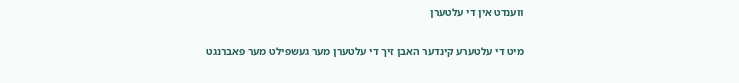ווענדט אין די עלטערן

מיט די עלטערע קינדער האבן זיך די עלטערן מער געשפילט מער פאברנגט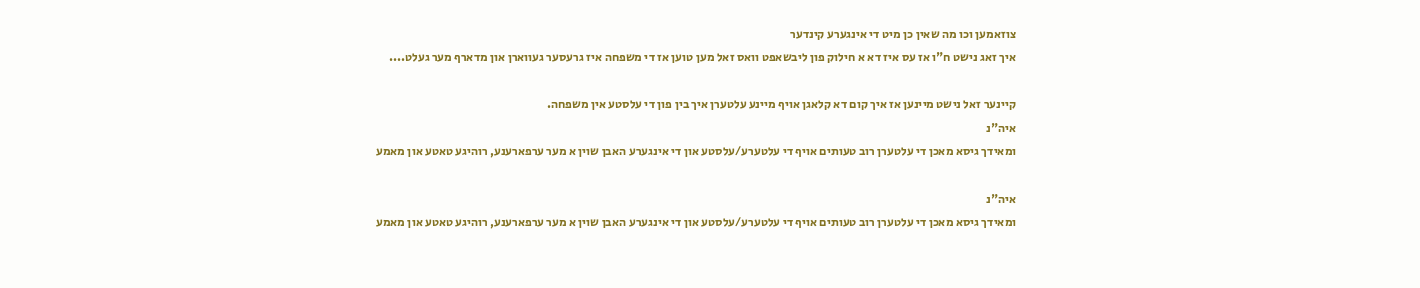צוזאמען וכו מה שאין כן מיט די אינגערע קינדער
איך זאג נישט ח"ו אז עס איז דא א חילוק פון ליבשאפט וואס זאל מען טוען אז די משפחה איז גרעסער געווארן און מדארף מער געלט....

קיינער זאל נישט מיינען אז איך קום דא קלאגן אויף מיינע עלטערן איך בין פון די עלסטע אין משפחה.
איה"נ
ומאידך גיסא מאכן די עלטערן רוב טעותים אויף די עלטערע/עלסטע און די אינגערע האבן שוין א מער ערפארענע, רוהיגע טאטע און מאמע

איה"נ
ומאידך גיסא מאכן די עלטערן רוב טעותים אויף די עלטערע/עלסטע און די אינגערע האבן שוין א מער ערפארענע, רוהיגע טאטע און מאמע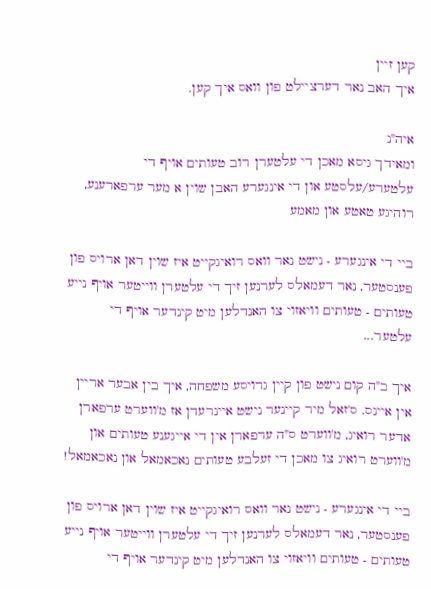קען זיין
איך האב נאר דערציילט פון וואס איך קען.

איה"נ
ומאידך גיסא מאכן די עלטערן רוב טעותים אויף די עלטערע/עלסטע און די אינגערע האבן שוין א מער ערפארענע, רוהיגע טאטע און מאמע

ביי די אינגערע - נישט נאר וואס רואיגקייט איז שוין דאן ארויס פון פענסטער, נאר דעמאלס לערנען זיך די עלטערן ווייטער אויף נייע טעותים - טעותים וויאזוי צו האנדלען מיט קינדער אויף די עלטער...

איך ב"ה קום נישט פון קיין גרויסע משפחה, איך בין אבער אריין אין איינס. ס'זאל מיר קיינער נישט איינרעדן אז מ'ווערט ערפארן אדער רואיג, מ'ווערט ס"ה ערפארן אין די אייגענע טעותים און מ'ווערט רואיג צו מאכן די זעלבע טעותים נאכאמאל און נאכאמאל!

ביי די אינגערע - נישט נאר וואס רואיגקייט איז שוין דאן ארויס פון פענסטער, נאר דעמאלס לערנען זיך די עלטערן ווייטער אויף נייע טעותים - טעותים וויאזוי צו האנדלען מיט קינדער אויף די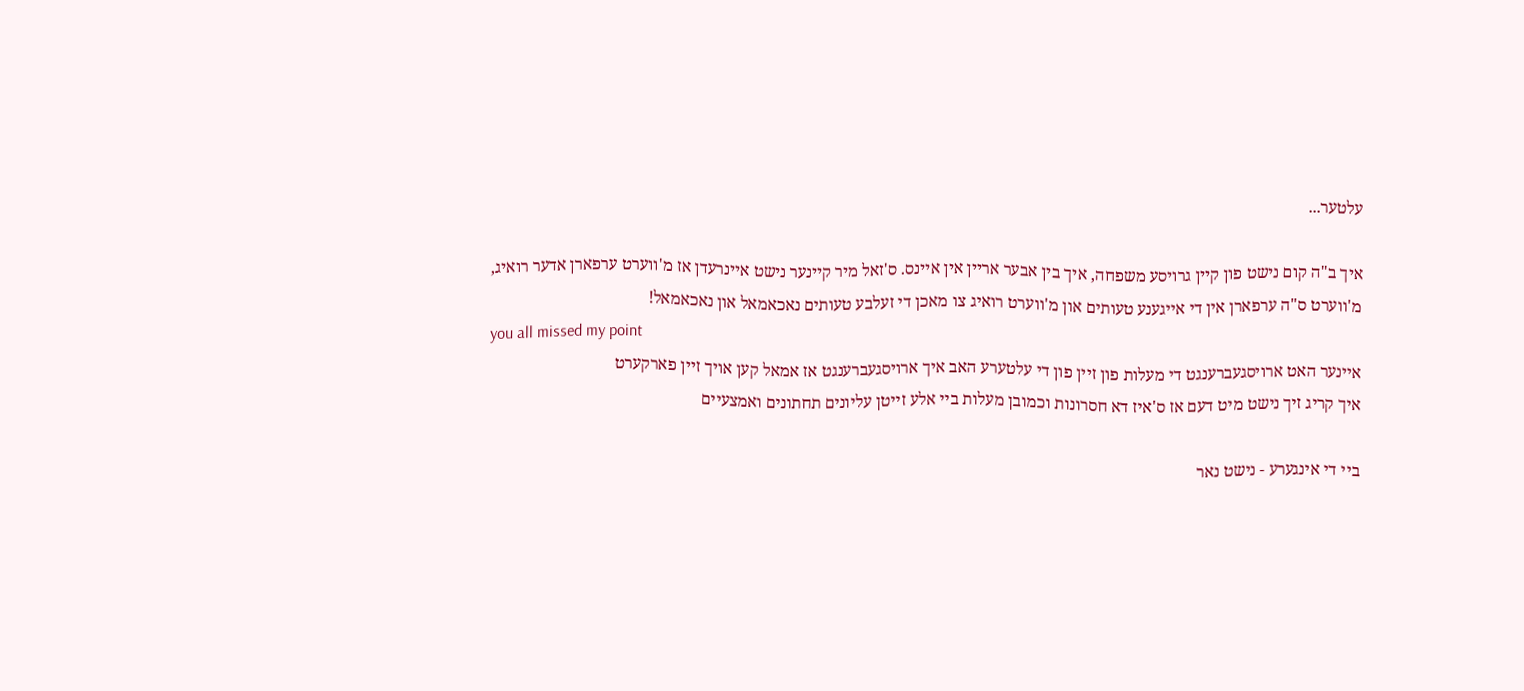עלטער...

איך ב"ה קום נישט פון קיין גרויסע משפחה, איך בין אבער אריין אין איינס. ס'זאל מיר קיינער נישט איינרעדן אז מ'ווערט ערפארן אדער רואיג, מ'ווערט ס"ה ערפארן אין די אייגענע טעותים און מ'ווערט רואיג צו מאכן די זעלבע טעותים נאכאמאל און נאכאמאל!
you all missed my point
איינער האט ארויסגעברענגט די מעלות פון זיין פון די עלטערע האב איך ארויסגעברענגט אז אמאל קען אויך זיין פארקערט
איך קריג זיך נישט מיט דעם אז ס'איז דא חסרונות וכמובן מעלות ביי אלע זייטן עליונים תחתונים ואמצעיים

ביי די אינגערע - נישט נאר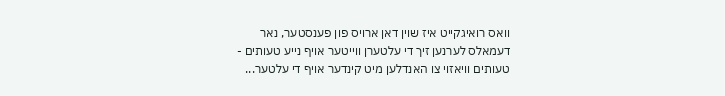וואס רואיגקייט איז שוין דאן ארויס פון פענסטער, נאר דעמאלס לערנען זיך די עלטערן ווייטער אויף נייע טעותים - טעותים וויאזוי צו האנדלען מיט קינדער אויף די עלטער...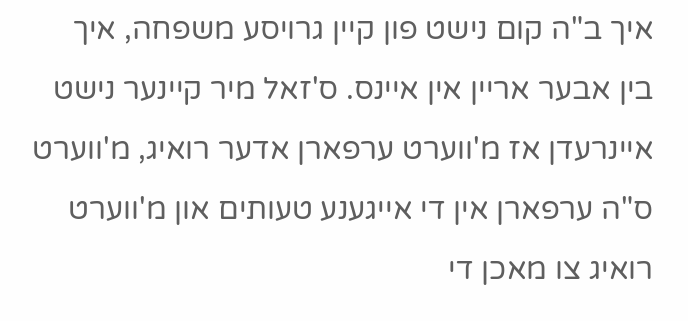איך ב"ה קום נישט פון קיין גרויסע משפחה, איך בין אבער אריין אין איינס. ס'זאל מיר קיינער נישט איינרעדן אז מ'ווערט ערפארן אדער רואיג, מ'ווערט ס"ה ערפארן אין די אייגענע טעותים און מ'ווערט רואיג צו מאכן די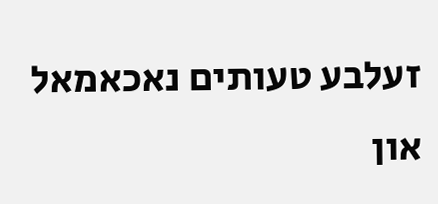זעלבע טעותים נאכאמאל און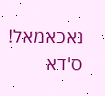נאכאמאל!
ס'דא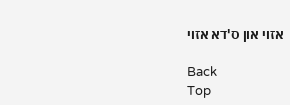אזוי און ס'דא אזוי

Back
Top